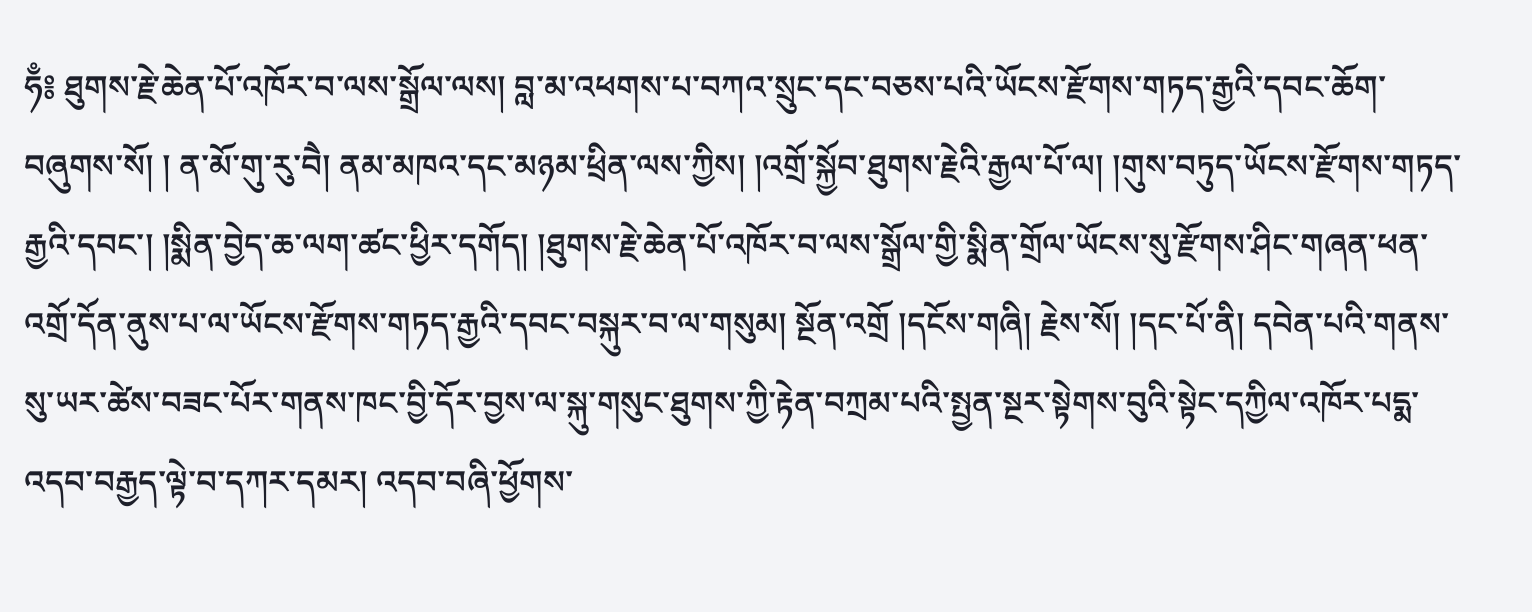ཧྃ༔ ཐུགས་རྗེ་ཆེན་པོ་འཁོར་བ་ལས་སྒྲོལ་ལས། བླ་མ་འཕགས་པ་བཀའ་སྲུང་དང་བཅས་པའི་ཡོངས་རྫོགས་གཏད་རྒྱའི་དབང་ཆོག་བཞུགས་སོ། ། ན་མོ་གུ་རུ་བཻ། ནམ་མཁའ་དང་མཉམ་ཕྲིན་ལས་ཀྱིས། །འགྲོ་སྐྱོབ་ཐུགས་རྗེའི་རྒྱལ་པོ་ལ། །གུས་བཏུད་ཡོངས་རྫོགས་གཏད་རྒྱའི་དབང་། །སྨིན་བྱེད་ཆ་ལག་ཚང་ཕྱིར་དགོད། །ཐུགས་རྗེ་ཆེན་པོ་འཁོར་བ་ལས་སྒྲོལ་གྱི་སྨིན་གྲོལ་ཡོངས་སུ་རྫོགས་ཤིང་གཞན་ཕན་འགྲོ་དོན་ནུས་པ་ལ་ཡོངས་རྫོགས་གཏད་རྒྱའི་དབང་བསྐུར་བ་ལ་གསུམ། སྔོན་འགྲོ །དངོས་གཞི། རྗེས་སོ། །དང་པོ་ནི། དབེན་པའི་གནས་སུ་ཡར་ཚེས་བཟང་པོར་གནས་ཁང་བྱི་དོར་བྱས་ལ་སྐུ་གསུང་ཐུགས་ཀྱི་རྟེན་བཀྲམ་པའི་སྤྱན་སྔར་སྟེགས་བུའི་སྟེང་དཀྱིལ་འཁོར་པདྨ་འདབ་བརྒྱད་ལྟེ་བ་དཀར་དམར། འདབ་བཞི་ཕྱོགས་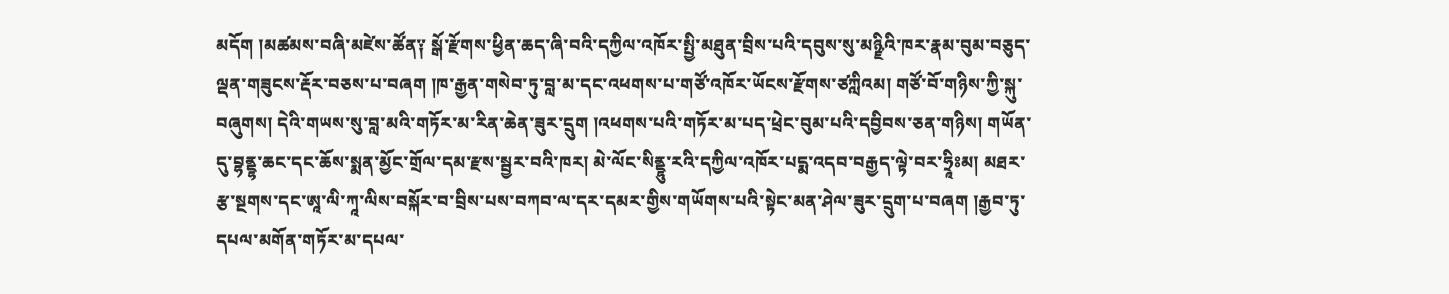མདོག །མཚམས་བཞི་མཛེས་ཚོན༑ སྒོ་རྫོགས་ཕྱིན་ཆད་ཞི་བའི་དཀྱིལ་འཁོར་སྤྱི་མཐུན་བྲིས་པའི་དབུས་སུ་མཉྫིའི་ཁར་རྣམ་བུམ་བཅུད་ལྡན་གཟུངས་རྡོར་བཅས་པ་བཞག །ཁ་རྒྱན་གསེབ་ཏུ་བླ་མ་དང་འཕགས་པ་གཙོ་འཁོར་ཡོངས་རྫོགས་ཙཀླིའམ། གཙོ་བོ་གཉིས་ཀྱི་སྐུ་བཞུགས། དེའི་གཡས་སུ་བླ་མའི་གཏོར་མ་རིན་ཆེན་ཟུར་དྲུག །འཕགས་པའི་གཏོར་མ་པད་ཕྲེང་བུམ་པའི་དབྱིབས་ཅན་གཉིས། གཡོན་དུ་བྷནྡྷ་ཆང་དང་ཆོས་སྨན་མྱོང་གྲོལ་དམ་རྫས་སྦྱར་བའི་ཁར། མེ་ལོང་སིནྡྷུ་རའི་དཀྱིལ་འཁོར་པདྨ་འདབ་བརྒྱད་ལྟེ་བར་ཧྲཱིཿམ། མཐར་རྩ་སྔགས་དང་ཨཱ་ལི་ཀཱ་ལིས་བསྐོར་བ་བྲིས་པས་བཀབ་ལ་དར་དམར་གྱིས་གཡོགས་པའི་སྟེང་མན་ཤེལ་ཟུར་དྲུག་པ་བཞག །རྒྱབ་ཏུ་དཔལ་མགོན་གཏོར་མ་དཔལ་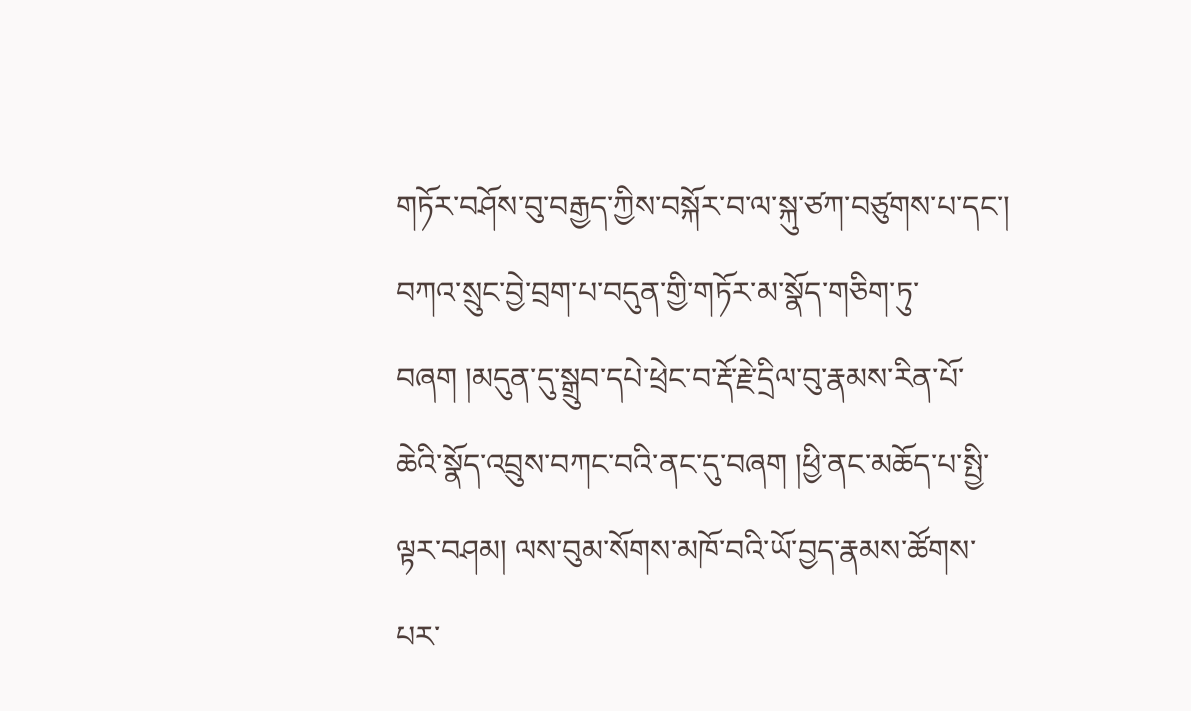གཏོར་བཤོས་བུ་བརྒྱད་ཀྱིས་བསྐོར་བ་ལ་སྐུ་ཙཀ་བཙུགས་པ་དང་། བཀའ་སྲུང་བྱེ་བྲག་པ་བདུན་གྱི་གཏོར་མ་སྣོད་གཅིག་ཏུ་བཞག །མདུན་དུ་སྒྲུབ་དཔེ་ཕྲེང་བ་རྡོ་རྗེ་དྲིལ་བུ་རྣམས་རིན་པོ་ཆེའི་སྣོད་འབྲུས་བཀང་བའི་ནང་དུ་བཞག །ཕྱི་ནང་མཆོད་པ་སྤྱི་ལྟར་བཤམ། ལས་བུམ་སོགས་མཁོ་བའི་ཡོ་བྱད་རྣམས་ཚོགས་པར་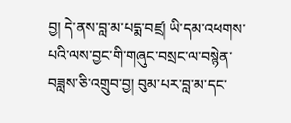བྱ། དེ་ནས་བླ་མ་པདྨ་བཛྲ། ཡི་དམ་འཕགས་པའི་ལས་བྱང་གི་གཞུང་བསྲང་ལ་བསྙེན་བཟླས་ཅི་འགྲུབ་བྱ། བུམ་པར་བླ་མ་དང་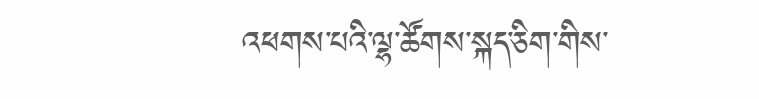འཕགས་པའི་ལྷ་ཚོགས་སྐད་ཅིག་གིས་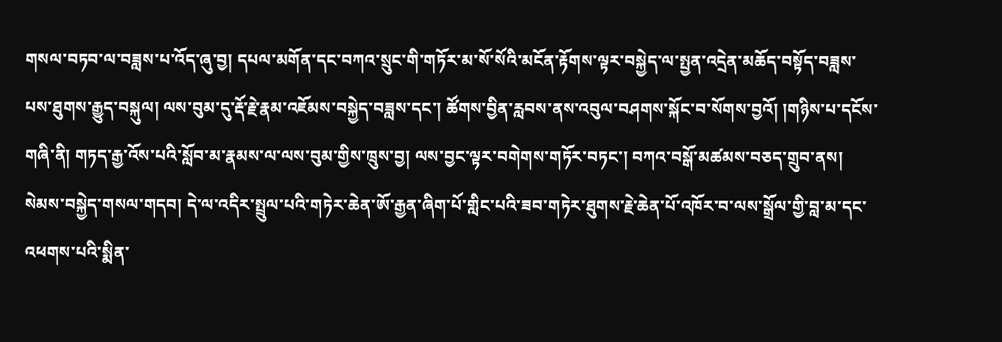གསལ་བཏབ་ལ་བཟླས་པ་འོད་ཞུ་བྱ། དཔལ་མགོན་དང་བཀའ་སྲུང་གི་གཏོར་མ་སོ་སོའི་མངོན་རྟོགས་ལྟར་བསྐྱེད་ལ་སྤྱན་འདྲེན་མཆོད་བསྟོད་བཟླས་པས་ཐུགས་རྒྱུད་བསྐུལ། ལས་བུམ་དུ་རྡོ་རྗེ་རྣམ་འཇོམས་བསྐྱེད་བཟླས་དང་། ཚོགས་བྱིན་རླབས་ནས་འབུལ་བཤགས་སྐོང་བ་སོགས་བྱའོ། །གཉིས་པ་དངོས་གཞི་ནི། གཏད་རྒྱ་འོས་པའི་སློབ་མ་རྣམས་ལ་ལས་བུམ་གྱིས་ཁྲུས་བྱ། ལས་བྱང་ལྟར་བགེགས་གཏོར་བཏང་། བཀའ་བསྒོ་མཚམས་བཅད་གྲུབ་ནས། སེམས་བསྐྱེད་གསལ་གདབ། དེ་ལ་འདིར་སྤྲུལ་པའི་གཏེར་ཆེན་ཨོ་རྒྱན་ཞིག་པོ་གླིང་པའི་ཟབ་གཏེར་ཐུགས་རྗེ་ཆེན་པོ་འཁོར་བ་ལས་སྒྲོལ་གྱི་བླ་མ་དང་འཕགས་པའི་སྨིན་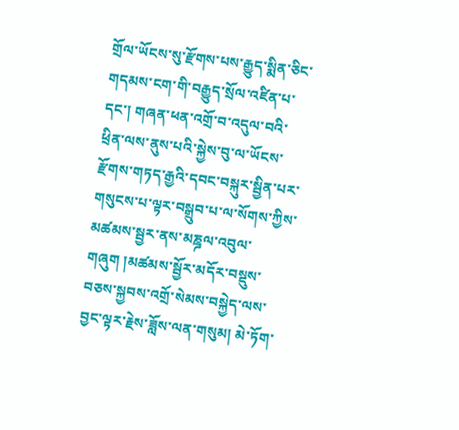གྲོལ་ཡོངས་སུ་རྫོགས་པས་རྒྱུད་སྨིན་ཅིང་གདམས་ངག་གི་བརྒྱུད་སྲོལ་འཛིན་པ་དང་། གཞན་ཕན་འགྲོ་བ་འདུལ་བའི་ཕྲིན་ལས་ནུས་པའི་སྐྱེས་བུ་ལ་ཡོངས་རྫོགས་གཏད་རྒྱའི་དབང་བསྐུར་སྦྱིན་པར་གསུངས་པ་ལྟར་བསྒྲུབ་པ་ལ་སོགས་ཀྱིས་མཚམས་སྦྱར་ནས་མཎྜལ་འབུལ་གཞུག །མཚམས་སྦྱོར་མདོར་བསྡུས་བཅས་སྐྱབས་འགྲོ་སེམས་བསྐྱེད་ལས་བྱང་ལྟར་རྗེས་ཟློས་ལན་གསུམ། མེ་ཏོག་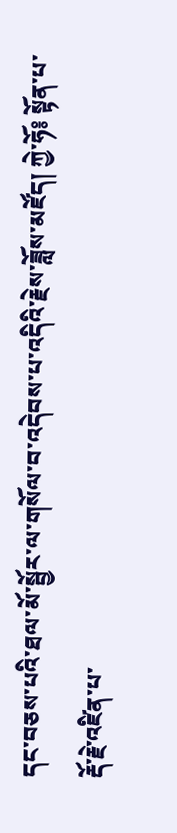དང་བཅས་པའི་ཐལ་མོ་སྦྱོར་ལ་གསོལ་བ་འདེབས་པ་འདིའི་རྗེས་ཟློས་མཛོད། ཀྱེ་ཧོ༔ སྟོན་པ་རྡོ་རྗེ་འཛིན་པ་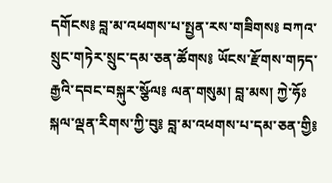དགོངས༔ བླ་མ་འཕགས་པ་སྤྱན་རས་གཟིགས༔ བཀའ་སྲུང་གཏེར་སྲུང་དམ་ཅན་ཚོགས༔ ཡོངས་རྫོགས་གཏད་རྒྱའི་དབང་བསྐུར་སྩོལ༔ ལན་གསུམ། བླ་མས། ཀྱེ་ཧོཿསྐལ་ལྡན་རིགས་ཀྱི་བུ༔ བླ་མ་འཕགས་པ་དམ་ཅན་གྱི༔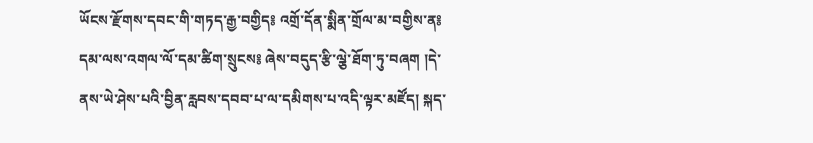ཡོངས་རྫོགས་དབང་གི་གཏད་རྒྱ་བགྱིད༔ འགྲོ་དོན་སྨིན་གྲོལ་མ་བགྱིས་ན༔ དམ་ལས་འགལ་ལོ་དམ་ཚིག་སྲུངས༔ ཞེས་བདུད་རྩི་ལྕེ་ཐོག་ཏུ་བཞག །དེ་ནས་ཡེ་ཤེས་པའི་བྱིན་རླབས་དབབ་པ་ལ་དམིགས་པ་འདི་ལྟར་མཛོད། སྐད་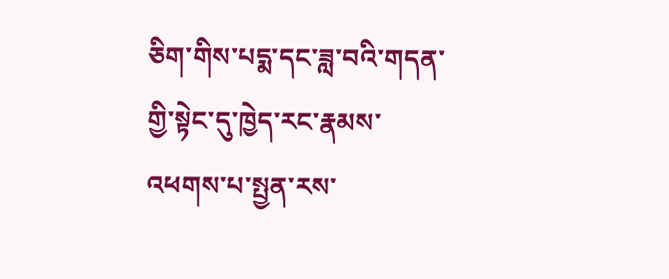ཅིག་གིས་པདྨ་དང་ཟླ་བའི་གདན་གྱི་སྟེང་དུ་ཁྱེད་རང་རྣམས་འཕགས་པ་སྤྱན་རས་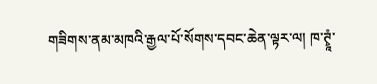གཟིགས་ནམ་མཁའི་རྒྱལ་པོ་སོགས་དབང་ཆེན་ལྟར་ལ། ཁ་ཊྭཱཾ་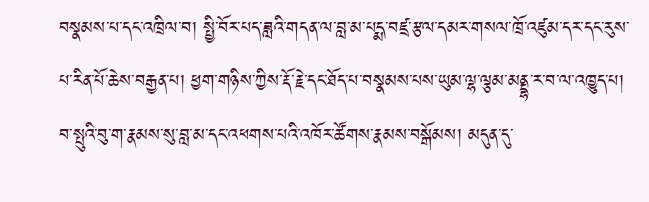བསྣམས་པ་དང་འཁྲིལ་བ། སྤྱི་བོར་པད་ཟླའི་གདན་ལ་བླ་མ་པདྨ་བཛྲ་རྩལ་དམར་གསལ་ཁྲོ་འཛུམ་དར་དང་རུས་པ་རིན་པོ་ཆེས་བརྒྱན་པ། ཕྱག་གཉིས་ཀྱིས་རྡོ་རྗེ་དང་ཐོད་པ་བསྣམས་པས་ཡུམ་ལྷ་ལྕམ་མནྡྷ་ར་བ་ལ་འཁྱུད་པ། བ་སྤུའི་བུ་ག་རྣམས་སུ་བླ་མ་དང་འཕགས་པའི་འཁོར་ཚོགས་རྣམས་བསྒོམས། མདུན་དུ་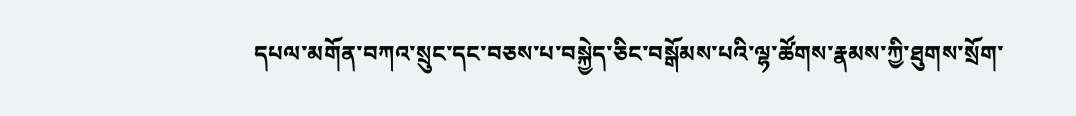དཔལ་མགོན་བཀའ་སྲུང་དང་བཅས་པ་བསྐྱེད་ཅིང་བསྒོམས་པའི་ལྷ་ཚོགས་རྣམས་ཀྱི་ཐུགས་སྲོག་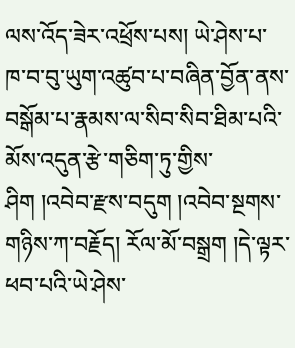ལས་འོད་ཟེར་འཕྲོས་པས། ཡེ་ཤེས་པ་ཁ་བ་བུ་ཡུག་འཚུབ་པ་བཞིན་བྱོན་ནས་བསྒོམ་པ་རྣམས་ལ་སིབ་སིབ་ཐིམ་པའི་མོས་འདུན་རྩེ་གཅིག་ཏུ་གྱིས་ཤིག །འབེབ་རྫས་བདུག །འབེབ་སྔགས་གཉིས་ཀ་བརྗོད། རོལ་མོ་བསྒྲག །དེ་ལྟར་ཕབ་པའི་ཡེ་ཤེས་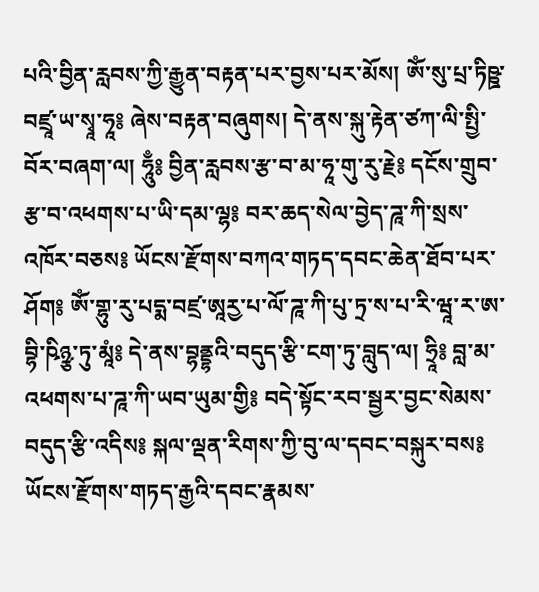པའི་བྱིན་རླབས་ཀྱི་རྒྱུན་བརྟན་པར་བྱས་པར་མོས། ཨོཾ་སུ་པྲ་ཏིཥྛ་བཛྲཱ་ཡ་སྭཱ་ཧཱ༔ ཞེས་བརྟན་བཞུགས། དེ་ནས་སྐུ་རྟེན་ཙཀ་ལི་སྤྱི་བོར་བཞག་ལ། ཧཱུྃ༔ བྱིན་རླབས་རྩ་བ་མ་ཧཱ་གུ་རུ་རྗེ༔ དངོས་གྲུབ་རྩ་བ་འཕགས་པ་ཡི་དམ་ལྷ༔ བར་ཆད་སེལ་བྱེད་ཌཱ་ཀི་སྲས་འཁོར་བཅས༔ ཡོངས་རྫོགས་བཀའ་གཏད་དབང་ཆེན་ཐོབ་པར་ཤོག༔ ཨོཾ་གྷུ་རུ་པདྨ་བཛྲ་ཨཱརྱ་པ་ལོ་ཌཱ་ཀི་པུ་ཏྲ་ས་པ་རི་ཝཱ་ར་ཨ་བྷི་ཥིཉྩ་ཏུ་མཱཾ༔ དེ་ནས་བྷནྡྷའི་བདུད་རྩི་ངག་ཏུ་བླུད་ལ། ཧྲཱི༔ བླ་མ་འཕགས་པ་ཌཱ་ཀི་ཡབ་ཡུམ་གྱི༔ བདེ་སྟོང་རབ་སྦྱར་བྱང་སེམས་བདུད་རྩི་འདིས༔ སྐལ་ལྡན་རིགས་ཀྱི་བུ་ལ་དབང་བསྐུར་བས༔ ཡོངས་རྫོགས་གཏད་རྒྱའི་དབང་རྣམས་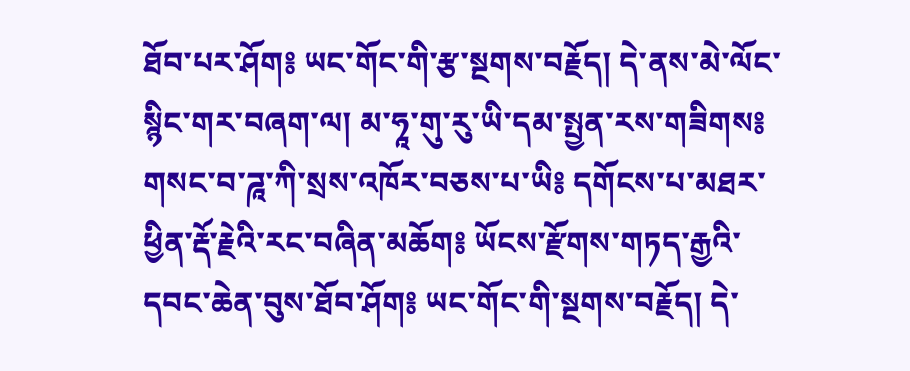ཐོབ་པར་ཤོག༔ ཡང་གོང་གི་རྩ་སྔགས་བརྗོད། དེ་ནས་མེ་ལོང་སྙིང་གར་བཞག་ལ། མ་ཧཱ་གུ་རུ་ཡི་དམ་སྤྱན་རས་གཟིགས༔ གསང་བ་ཌཱ་ཀི་སྲས་འཁོར་བཅས་པ་ཡི༔ དགོངས་པ་མཐར་ཕྱིན་རྡོ་རྗེའི་རང་བཞིན་མཆོག༔ ཡོངས་རྫོགས་གཏད་རྒྱའི་དབང་ཆེན་བུས་ཐོབ་ཤོག༔ ཡང་གོང་གི་སྔགས་བརྗོད། དེ་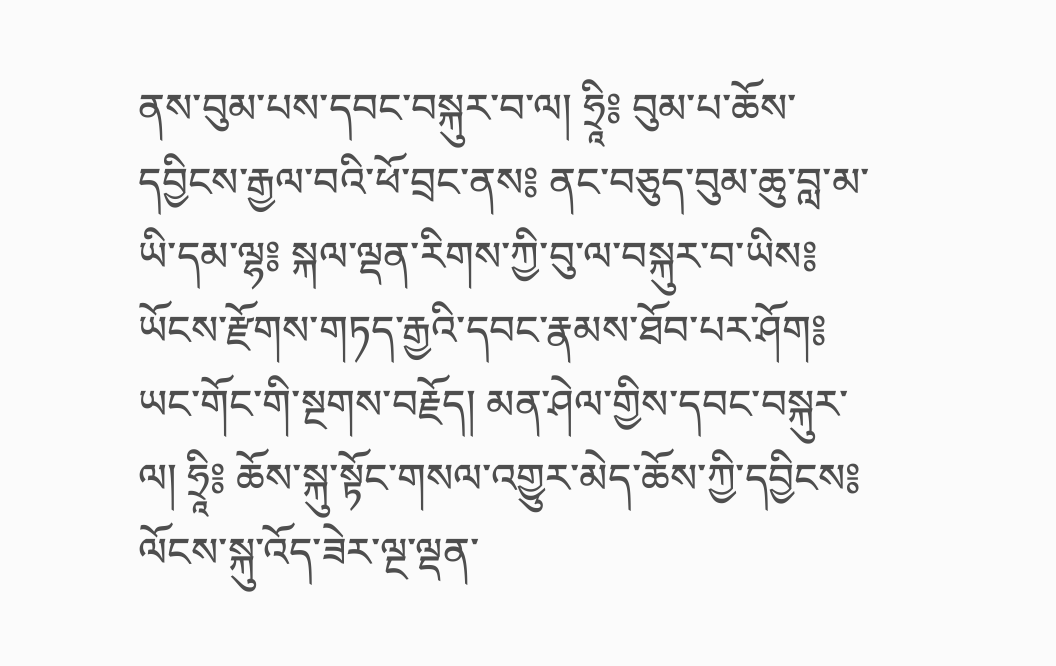ནས་བུམ་པས་དབང་བསྐུར་བ་ལ། ཧྲཱི༔ བུམ་པ་ཆོས་དབྱིངས་རྒྱལ་བའི་ཕོ་བྲང་ནས༔ ནང་བཅུད་བུམ་ཆུ་བླ་མ་ཡི་དམ་ལྷ༔ སྐལ་ལྡན་རིགས་ཀྱི་བུ་ལ་བསྐུར་བ་ཡིས༔ ཡོངས་རྫོགས་གཏད་རྒྱའི་དབང་རྣམས་ཐོབ་པར་ཤོག༔ ཡང་གོང་གི་སྔགས་བརྗོད། མན་ཤེལ་གྱིས་དབང་བསྐུར་ལ། ཧྲཱི༔ ཆོས་སྐུ་སྟོང་གསལ་འགྱུར་མེད་ཆོས་ཀྱི་དབྱིངས༔ ལོངས་སྐུ་འོད་ཟེར་ལྔ་ལྡན་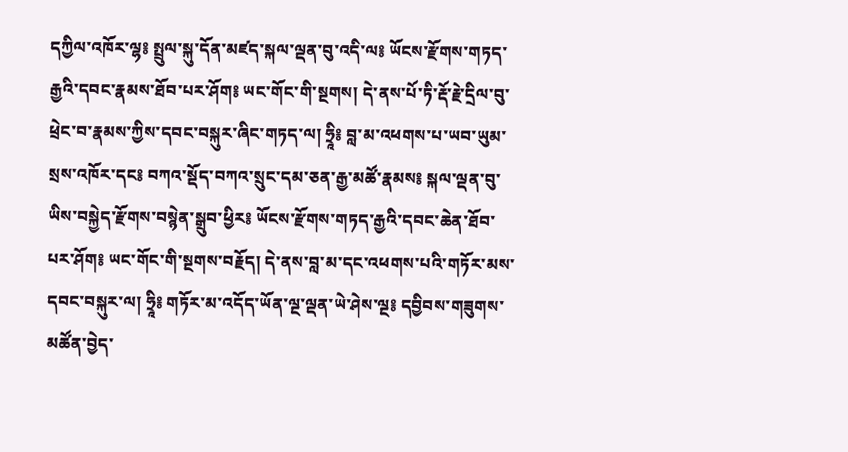དཀྱིལ་འཁོར་ལྷ༔ སྤྲུལ་སྐུ་དོན་མཛད་སྐལ་ལྡན་བུ་འདི་ལ༔ ཡོངས་རྫོགས་གཏད་རྒྱའི་དབང་རྣམས་ཐོབ་པར་ཤོག༔ ཡང་གོང་གི་སྔགས། དེ་ནས་པོ་ཏི་རྡོ་རྗེ་དྲིལ་བུ་ཕྲེང་བ་རྣམས་ཀྱིས་དབང་བསྐུར་ཞིང་གཏད་ལ། ཧྲཱི༔ བླ་མ་འཕགས་པ་ཡབ་ཡུམ་སྲས་འཁོར་དང༔ བཀའ་སྡོད་བཀའ་སྲུང་དམ་ཅན་རྒྱ་མཚོ་རྣམས༔ སྐལ་ལྡན་བུ་ཡིས་བསྐྱེད་རྫོགས་བསྙེན་སྒྲུབ་ཕྱིར༔ ཡོངས་རྫོགས་གཏད་རྒྱའི་དབང་ཆེན་ཐོབ་པར་ཤོག༔ ཡང་གོང་གི་སྔགས་བརྗོད། དེ་ནས་བླ་མ་དང་འཕགས་པའི་གཏོར་མས་དབང་བསྐུར་ལ། ཧྲཱི༔ གཏོར་མ་འདོད་ཡོན་ལྔ་ལྡན་ཡེ་ཤེས་ལྔ༔ དབྱིབས་གཟུགས་མཚོན་བྱེད་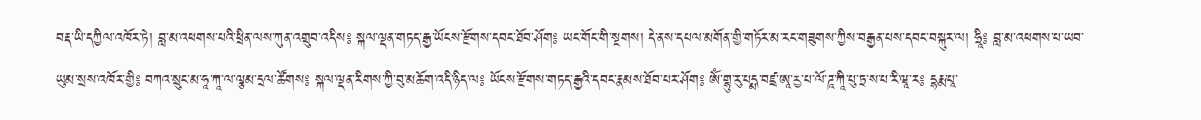བརྡ་ཡི་དཀྱིལ་འཁོར་ཏེ། བླ་མ་འཕགས་པའི་ཕྲིན་ལས་ཀུན་འགྲུབ་འདིས༔ སྐལ་ལྡན་གཏད་རྒྱ་ཡོངས་རྫོགས་དབང་ཐོབ་ཤོག༔ ཡང་གོང་གི་སྔགས། དེ་ནས་དཔལ་མགོན་གྱི་གཏོར་མ་རང་གཟུགས་ཀྱིས་བརྒྱན་པས་དབང་བསྐུར་ལ། ཧྲཱི༔ བླ་མ་འཕགས་པ་ཡབ་ཡུམ་སྲས་འཁོར་གྱི༔ བཀའ་སྲུང་མ་ཧཱ་ཀཱ་ལ་ལྕམ་དྲལ་ཚོགས༔ སྐལ་ལྡན་རིགས་ཀྱི་བུ་མཆོག་འདི་ཉིད་ལ༔ ཡོངས་རྫོགས་གཏད་རྒྱའི་དབང་རྣམས་ཐོབ་པར་ཤོག༔ ཨོཾ་གྷུ་རུ་པདྨ་བཛྲ་ཨཱ་རྱ་པ་ལོ་ཌཱ་ཀཱི་པུ་ཏྲ་ས་པ་རི་ཝཱ་ར༔ དྷརྨ་པཱ་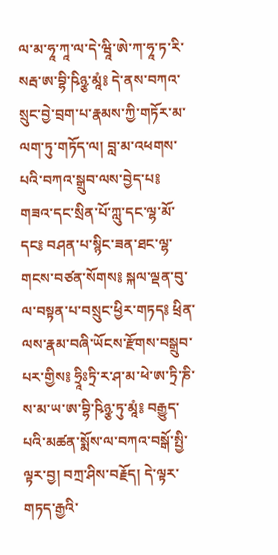ལ་མ་ཧཱ་ཀཱ་ལ་དེ་ཝཱི་ཨེ་ཀ་ཧཱ་ཏ་རི་སརྦ་ཨ་བྷི་ཥིཉྩ་མཱཾ༔ དེ་ནས་བཀའ་སྲུང་བྱེ་བྲག་པ་རྣམས་ཀྱི་གཏོར་མ་ལག་ཏུ་གཏོད་ལ། བླ་མ་འཕགས་པའི་བཀའ་སྒྲུབ་ལས་བྱེད་པ༔ གཟའ་དང་སྲིན་པོ་ཀླུ་དང་ལྷ་མོ་དང༔ བཤན་པ་སྙིང་ཟན་ཐང་ལྷ་གངས་བཙན་སོགས༔ སྐལ་ལྡན་བུ་ལ་བསྟན་པ་བསྲུང་ཕྱིར་གཏད༔ ཕྲིན་ལས་རྣམ་བཞི་ཡོངས་རྫོགས་བསྒྲུབ་པར་གྱིས༔ ཧྲཱིཿཏྲི་ར་ཤ་མ་ཕེ་ཨ་ཏྲི་ཎི་ས་མ་ཡ་ཨ་བྷི་ཥིཉྩ་ཏུ་མཱཾ༔ བརྒྱུད་པའི་མཚན་སྨོས་ལ་བཀའ་བསྒོ་སྤྱི་ལྟར་བྱ། བཀྲ་ཤིས་བརྗོད། དེ་ལྟར་གཏད་རྒྱའི་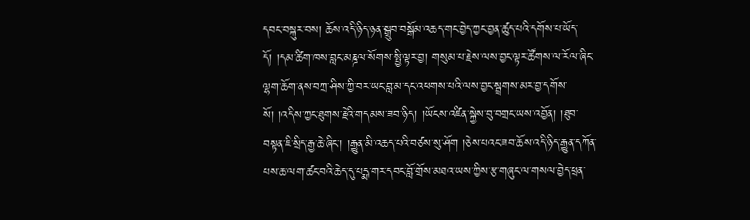དབང་བསྐུར་བས། ཆོས་འདི་ཉིད་ཉན་སྒྲུབ་བསྒོམ་འཆད་གང་བྱེད་ཀྱང་བྱན་ཚུད་པའི་དགོས་པ་ཡོད་དོ། །དམ་ཚིག་ཁས་བླང་མཎྜལ་སོགས་སྤྱི་ལྟར་བྱ། གསུམ་པ་རྗེས་ལས་བྱང་ལྟར་ཚོགས་ལ་རོལ་ཞིང་ལྷག་ཆོག་ནས་བཀྲ་ཤིས་ཀྱི་བར་ཡང་བླ་མ་དང་འཕགས་པའི་ལས་བྱང་སྦྲགས་མར་བྱ་དགོས་སོ། །འདིས་ཀྱང་ཐུགས་རྗེའི་གདམས་ཟབ་ཉིད། །ཡོངས་འཛིན་སྐྱེས་བུ་བགྲང་ཡས་འབྱོན། །ཐུབ་བསྟན་ཇི་སྲིད་རྒྱ་ཆེ་ཞིང་། །རྒྱུན་མི་འཆད་པའི་བཙས་སུ་ཤོག །ཅེས་པའང་ཟབ་ཆོས་འདི་ཉིད་རྒྱུན་དཀོན་པས་ཆ་ལག་ཚང་བའི་ཆེད་དུ་པདྨ་གར་དབང་བློ་གྲོས་མཐའ་ཡས་ཀྱིས་རྩ་གཞུང་ལ་གསལ་བྱེད་ཕྲན་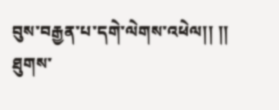བུས་བརྒྱན་པ་དགེ་ལེགས་འཕེལ།། །།
ཐུགས་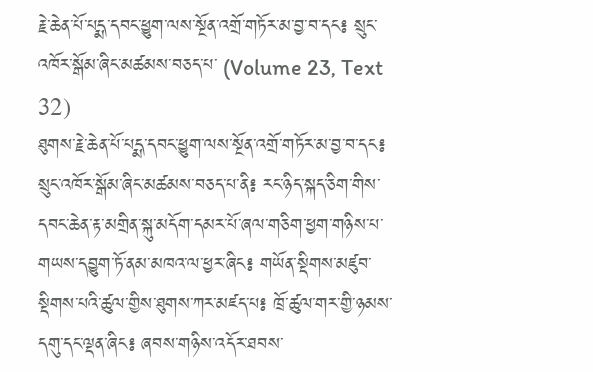རྗེ་ཆེན་པོ་པདྨ་དབང་ཕྱུག་ལས་སྔོན་འགྲོ་གཏོར་མ་བྱ་བ་དང༔ སྲུང་འཁོར་སྒོམ་ཞིང་མཚམས་བཅད་པ་ (Volume 23, Text 32)
ཐུགས་རྗེ་ཆེན་པོ་པདྨ་དབང་ཕྱུག་ལས་སྔོན་འགྲོ་གཏོར་མ་བྱ་བ་དང༔ སྲུང་འཁོར་སྒོམ་ཞིང་མཚམས་བཅད་པ་ནི༔ རང་ཉིད་སྐད་ཅིག་གིས་དབང་ཆེན་རྟ་མགྲིན་སྐུ་མདོག་དམར་པོ་ཞལ་གཅིག་ཕྱག་གཉིས་པ་གཡས་དབྱུག་ཏོ་ནམ་མཁའ་ལ་ཕྱར་ཞིང༔ གཡོན་སྡིགས་མཛུབ་སྡིགས་པའི་ཚུལ་གྱིས་ཐུགས་ཀར་མཛད་པ༔ ཁྲོ་ཚུལ་གར་གྱི་ཉམས་དགུ་དང་ལྡན་ཞིང༔ ཞབས་གཉིས་འདོར་ཐབས་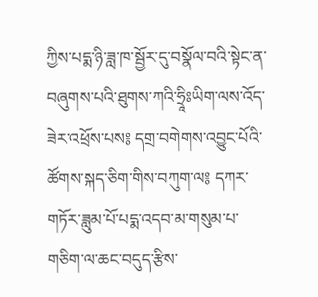ཀྱིས་པདྨ་ཉི་ཟླ་ཁ་སྦྱོར་དུ་བསྣོལ་བའི་སྟེང་ན་བཞུགས་པའི་ཐུགས་ཀའི་ཧྲཱིཿཡིག་ལས་འོད་ཟེར་འཕྲོས་པས༔ དགྲ་བགེགས་འབྱུང་པོའི་ཚོགས་སྐད་ཅིག་གིས་བཀུག་ལ༔ དཀར་གཏོར་ཟླུམ་པོ་པདྨ་འདབ་མ་གསུམ་པ་གཅིག་ལ་ཆང་བདུད་རྩིས་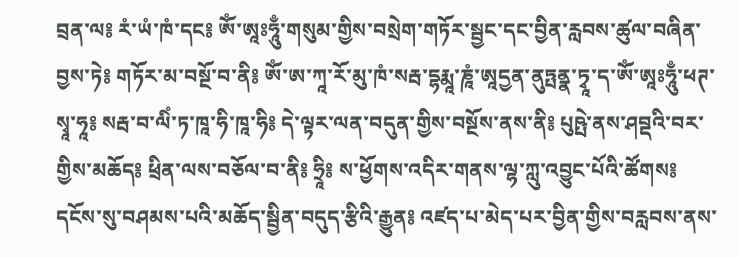བྲན་ལ༔ རཾ་ཡཾ་ཁཾ་དང༔ ཨོཾ་ཨཱཿཧཱུྃ་གསུམ་གྱིས་བསྲེག་གཏོར་སྦྱང་དང་བྱིན་རླབས་ཚུལ་བཞིན་བྱས་ཏེ༔ གཏོར་མ་བསྔོ་བ་ནི༔ ཨོཾ་ཨ་ཀཱ་རོ་མུ་ཁཾ་སརྦ་དྷརྨཱ་ཎཱཾ་ཨཱདྱན་ནུཏྤནྣ་ཏྭཱ་ད་ཨོཾ་ཨཱཿཧཱུྃ་ཕཊ་སྭཱ་ཧཱ༔ སརྦ་བ་ལིཾ་ཏ་ཁཱ་ཧི་ཁཱ་ཧི༔ དེ་ལྟར་ལན་བདུན་གྱིས་བསྔོས་ནས་ནི༔ པུཥྤེ་ནས་ཤབྡའི་བར་གྱིས་མཆོད༔ ཕྲིན་ལས་བཅོལ་བ་ནི༔ ཧྲཱི༔ ས་ཕྱོགས་འདིར་གནས་ལྷ་ཀླུ་འབྱུང་པོའི་ཚོགས༔ དངོས་སུ་བཤམས་པའི་མཆོད་སྦྱིན་བདུད་རྩིའི་རྒྱུན༔ འཛད་པ་མེད་པར་བྱིན་གྱིས་བརླབས་ནས་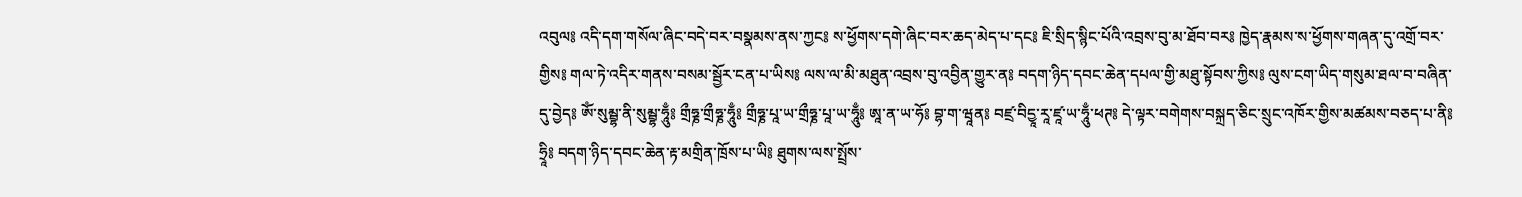འབུལ༔ འདི་དག་གསོལ་ཞིང་བདེ་བར་བསྣམས་ནས་ཀྱང༔ ས་ཕྱོགས་དགེ་ཞིང་བར་ཆད་མེད་པ་དང༔ ཇི་སྲིད་སྙིང་པོའི་འབྲས་བུ་མ་ཐོབ་བར༔ ཁྱེད་རྣམས་ས་ཕྱོགས་གཞན་དུ་འགྲོ་བར་གྱིས༔ གལ་ཏེ་འདིར་གནས་བསམ་སྦྱོར་ངན་པ་ཡིས༔ ལས་ལ་མི་མཐུན་འབྲས་བུ་འབྱིན་གྱུར་ན༔ བདག་ཉིད་དབང་ཆེན་དཔལ་གྱི་མཐུ་སྟོབས་ཀྱིས༔ ལུས་ངག་ཡིད་གསུམ་ཐལ་བ་བཞིན་དུ་བྱེད༔ ཨོཾ་སུམྦྷ་ནི་སུམྦྷ་ཧཱུྃ༔ གྲྀཧྞ་གྲྀཧྞ་ཧཱུྃ༔ གྲྀཧྞ་པཱ་ཡ་གྲྀཧྞ་པཱ་ཡ་ཧཱུྃ༔ ཨཱ་ན་ཡ་ཧོ༔ བྷ་ག་ཝཱན༔ བཛྲ་བིདྱཱ་རཱ་ཛཱ་ཡ་ཧཱུྃ་ཕཊ༔ དེ་ལྟར་བགེགས་བསྐྲད་ཅིང་སྲུང་འཁོར་གྱིས་མཚམས་བཅད་པ་ནི༔ ཧྲཱི༔ བདག་ཉིད་དབང་ཆེན་རྟ་མགྲིན་ཁྲོས་པ་ཡི༔ ཐུགས་ལས་སྤྲོས་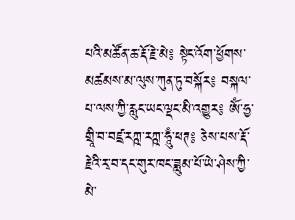པའི་མཚོན་ཆ་རྡོ་རྗེ་མེ༔ སྟེང་འོག་ཕྱོགས་མཚམས་མ་ལུས་ཀུན་ཏུ་བསྐོར༔ བསྐལ་པ་ལས་ཀྱི་རླུང་ཡང་ལྡང་མི་འགྱུར༔ ཨོཾ་ཧྱ་གྲཱི་བ་བཛྲ་རཀྵ་རཀྵ་ཧཱུྃ་ཕཊ༔ ཅེས་པས་རྡོ་རྗེའི་རྭ་བ་དང་གུར་ཁང་ཟླུམ་པོ་ཡེ་ཤེས་ཀྱི་མེ་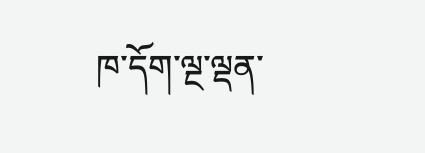ཁ་དོག་ལྔ་ལྡན་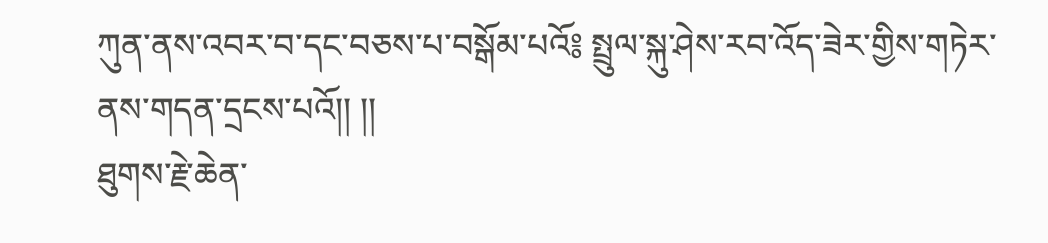ཀུན་ནས་འབར་བ་དང་བཅས་པ་བསྒོམ་པའོ༔ སྤྲུལ་སྐུ་ཤེས་རབ་འོད་ཟེར་གྱིས་གཏེར་ནས་གདན་དྲངས་པའོ།། །།
ཐུགས་རྗེ་ཆེན་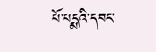པོ་པདྨའི་དབང་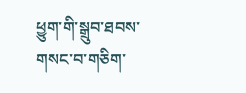ཕྱུག་གི་སྒྲུབ་ཐབས་གསང་བ་གཅིག་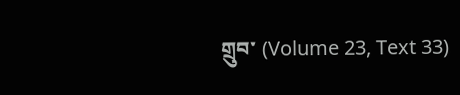གྲུབ་ (Volume 23, Text 33)